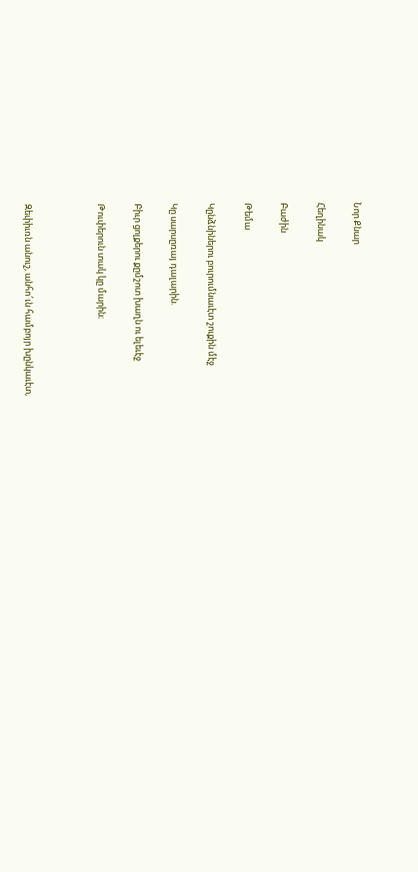Նոր Քնար

Հեղինակ

Բաժին

Թեմա

Կընձնիներու բուրումնաւէտ շուքին մէջ

Կը սարսըռայ դալարին.

Բիւր ցոլքերու քըմշոտ խաղն ու ելեւէջ

Թուփերուն տակ կը մարին։



Զեփիւռն անուշ, անհո՜ւն համբոյր խընկաւէտ,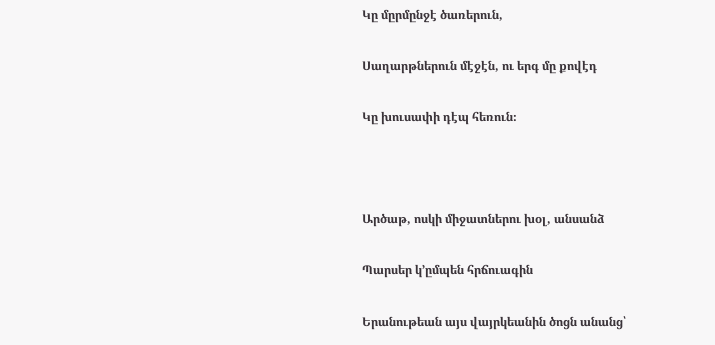Կը մըրմընջէ ծառերուն,

Սաղարթներուն մէջէն, ու երգ մը քովէդ

Կը խուսափի դէպ հեռուն։



Արծաթ, ոսկի միջատներու խօլ, անսանձ

Պարսեր կ՚ըմպեն հրճուագին

Երանութեան այս վայրկեանին ծոցն անանց՝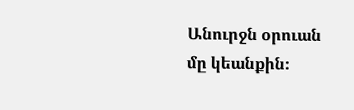Անուրջն օրուան մը կեանքին։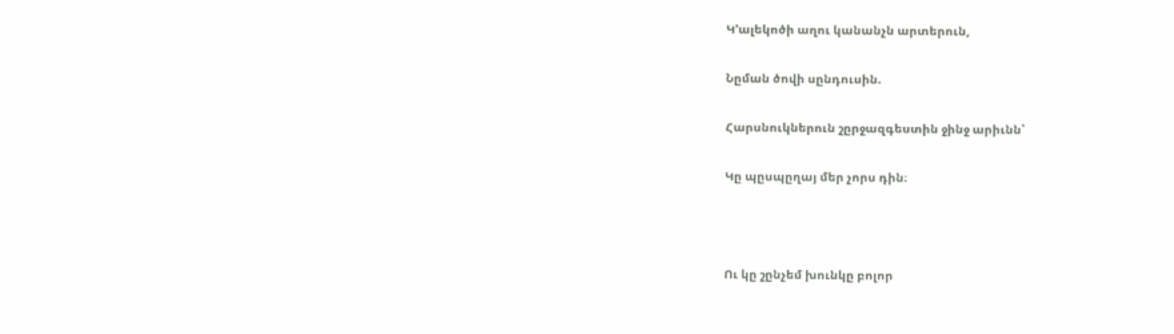Կ՚ալեկոծի աղու կանանչն արտերուն,

Նըման ծովի սընդուսին.

Հարսնուկներուն շըրջազգեստին ջինջ արիւնն՝

Կը պըսպըղայ մեր չորս դին։



Ու կը շընչեմ խունկը բոլոր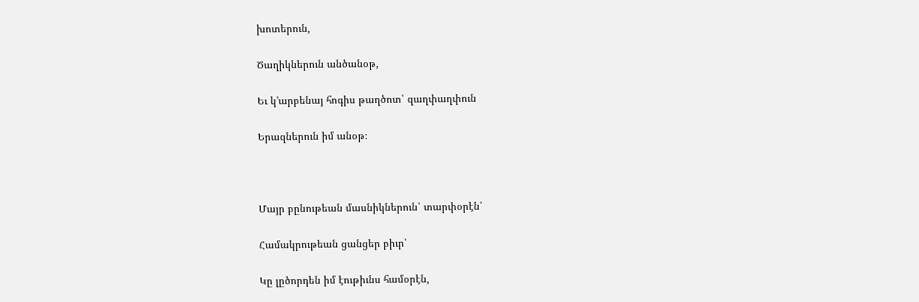խոտերուն,

Ծաղիկներուն անծանօթ,

Եւ կ՚արբենայ հոգիս թաղծոտ՝ զաղփաղփուն

Երազներուն իմ անօթ։



Մայր բընութեան մասնիկներուն՝ տարփօրէն՝

Համակրութեան ցանցեր բիւր՝

Կը լըծորդեն իմ էութիւնս համօրէն,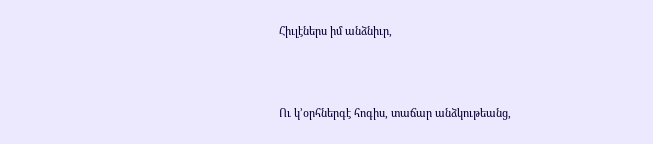Հիւլէներս իմ անձնիւր,



Ու կ՚օրհներգէ հոգիս, տաճար անձկութեանց,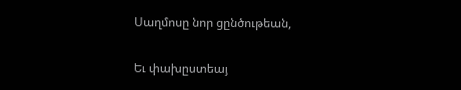Սաղմոսը նոր ցընծութեան,

Եւ փախըստեայ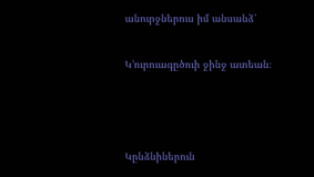անուրջներուս իմ անսանձ՝

Կ՚ուրուագըծուի ջինջ ատեան։



Կընձնիներուն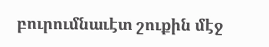բուրումնաւէտ շուքին մէջ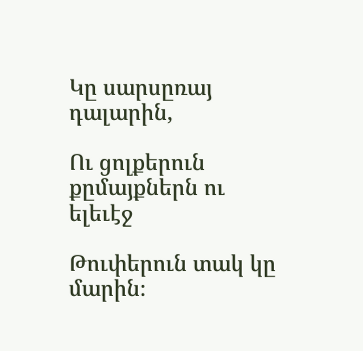Կը սարսըռայ դալարին,

Ու ցոլքերուն քըմայքներն ու ելեւէջ

Թուփերուն տակ կը մարին։